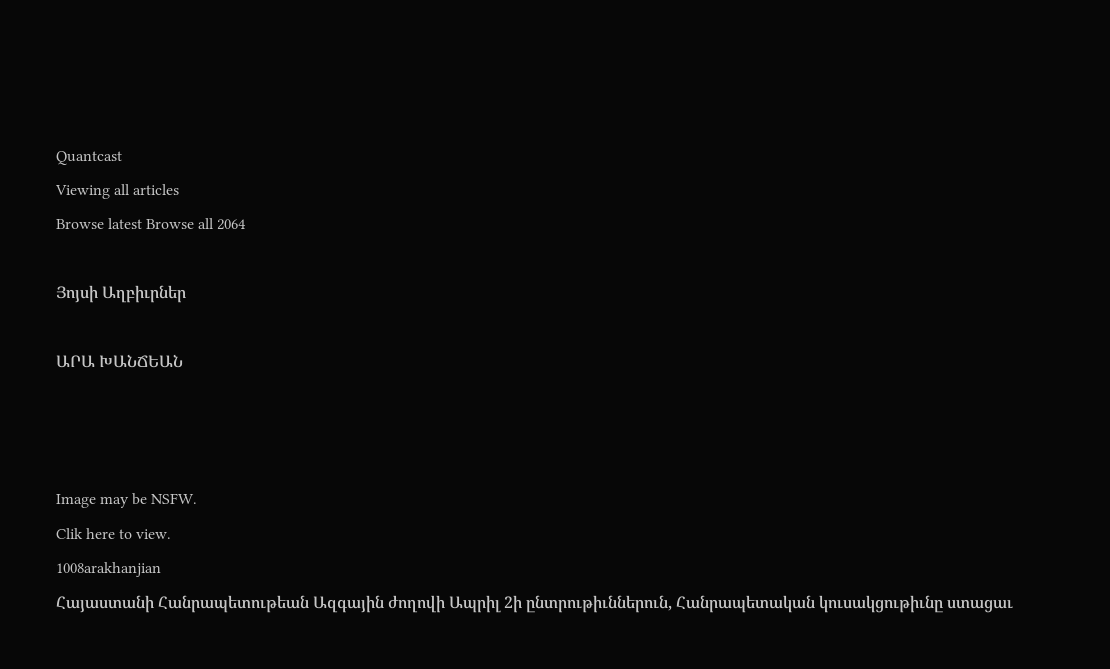Quantcast
Viewing all articles
Browse latest Browse all 2064

Յոյսի Աղբիւրներ

ԱՐԱ ԽԱՆՃԵԱՆ



Image may be NSFW.
Clik here to view.
1008arakhanjian
Հայաստանի Հանրապետութեան Ազգային ժողովի Ապրիլ 2ի ընտրութիւններուն, Հանրապետական կուսակցութիւնը ստացաւ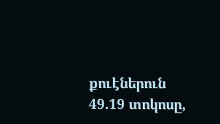քուէներուն 49.19 տոկոսը,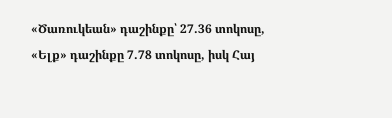«Ծառուկեան» դաշինքը՝ 27.36 տոկոսը, «Ելք» դաշինքը 7.78 տոկոսը, իսկ Հայ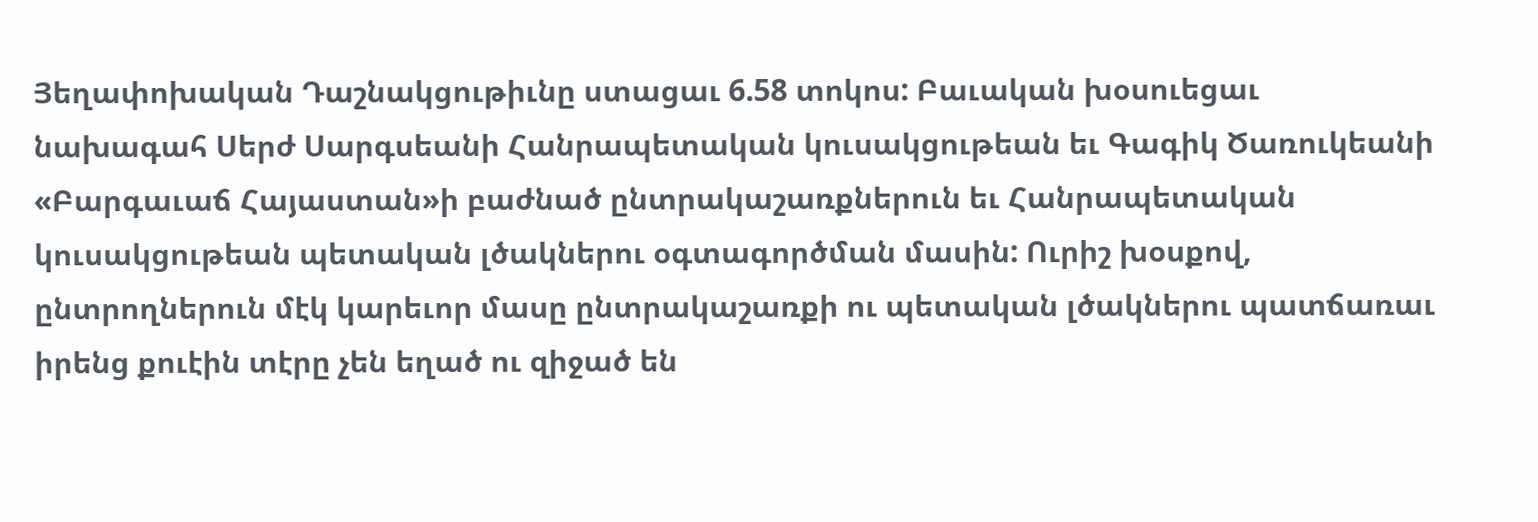Յեղափոխական Դաշնակցութիւնը ստացաւ 6.58 տոկոս: Բաւական խօսուեցաւ նախագահ Սերժ Սարգսեանի Հանրապետական կուսակցութեան եւ Գագիկ Ծառուկեանի «Բարգաւաճ Հայաստան»ի բաժնած ընտրակաշառքներուն եւ Հանրապետական կուսակցութեան պետական լծակներու օգտագործման մասին: Ուրիշ խօսքով, ընտրողներուն մէկ կարեւոր մասը ընտրակաշառքի ու պետական լծակներու պատճառաւ իրենց քուէին տէրը չեն եղած ու զիջած են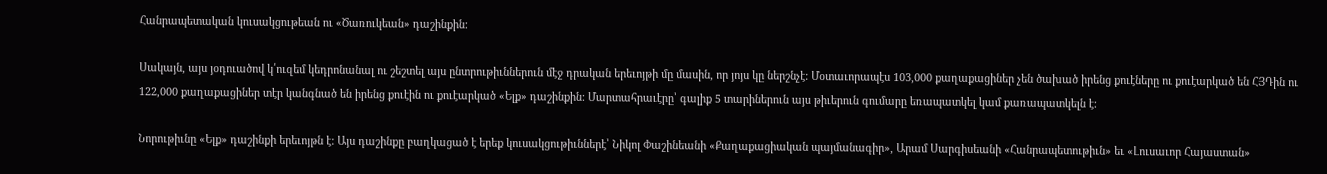Հանրապետական կուսակցութեան ու «Ծառուկեան» դաշինքին:

Սակայն, այս յօդուածով կ՛ուզեմ կեդրոնանալ ու շեշտել այս ընտրութիւններուն մէջ դրական երեւոյթի մը մասին, որ յոյս կը ներշնչէ: Մօտաւորապէս 103,000 քաղաքացիներ չեն ծախած իրենց քուէները ու քուէարկած են ՀՅԴին ու 122,000 քաղաքացիներ տէր կանգնած են իրենց քուէին ու քուէարկած «Ելք» դաշինքին: Մարտահրաւէրը՝ գալիք 5 տարիներուն այս թիւերուն գումարը եռապատկել կամ քառապատկելն է:

Նորութիւնը «Ելք» դաշինքի երեւոյթն է: Այս դաշինքը բաղկացած է երեք կուսակցութիւններէ՝ Նիկոլ Փաշինեանի «Քաղաքացիական պայմանագիր», Արամ Սարգիսեանի «Հանրապետութիւն» եւ «Լուսաւոր Հայաստան»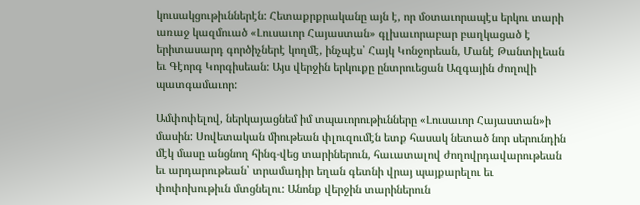կուսակցութիւններէն: Հետաքրքրականը այն է, որ մօտաւորապէս երկու տարի առաջ կազմուած «Լուսաւոր Հայաստան» գլխաւորաբար բաղկացած է երիտասարդ գործիչներէ կողմէ, ինչպէս՝ Հայկ Կոնջորեան, Մանէ Թանտիլեան եւ Գէորգ Կորգիսեան: Այս վերջին երկուքը ընտրուեցան Ազգային ժողովի պատգամաւոր:

Ամփոփելով, ներկայացնեմ իմ տպաւորութիւնները «Լուսաւոր Հայաստան»ի մասին: Սովետական միութեան փլուզումէն ետք հասակ նետած նոր սերունդին մէկ մասը անցնող հինգ-վեց տարիներուն, հաւատալով ժողովրդավարութեան եւ արդարութեան՝ տրամադիր եղան գետնի վրայ պայքարելու եւ փոփոխութիւն մտցնելու: Անոնք վերջին տարիներուն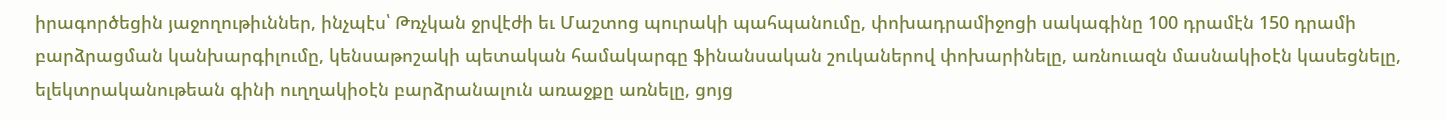իրագործեցին յաջողութիւններ, ինչպէս՝ Թռչկան ջրվէժի եւ Մաշտոց պուրակի պահպանումը, փոխադրամիջոցի սակագինը 100 դրամէն 150 դրամի բարձրացման կանխարգիլումը, կենսաթոշակի պետական համակարգը ֆինանսական շուկաներով փոխարինելը, առնուազն մասնակիօէն կասեցնելը, ելեկտրականութեան գինի ուղղակիօէն բարձրանալուն առաջքը առնելը, ցոյց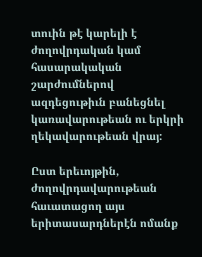տուին թէ կարելի է ժողովրդական կամ հասարակական շարժումներով ազդեցութիւն բանեցնել կառավարութեան ու երկրի ղեկավարութեան վրայ:

Ըստ երեւոյթին, ժողովրդավարութեան հաւատացող այս երիտասարդներէն ոմանք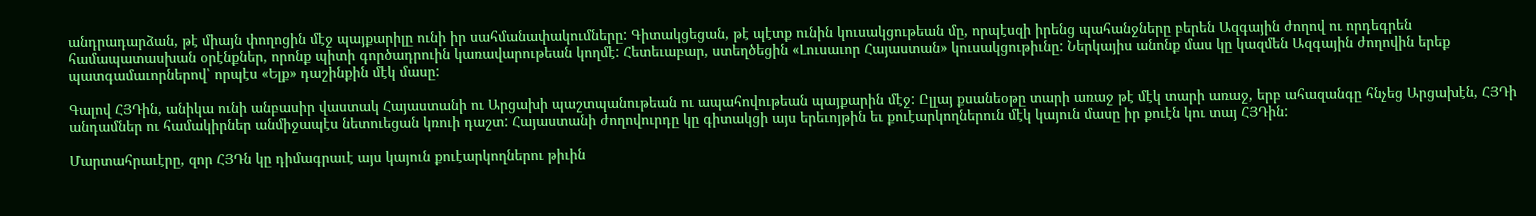անդրադարձան, թէ միայն փողոցին մէջ պայքարիլը ունի իր սահմանափակումները: Գիտակցեցան, թէ պէտք ունին կուսակցութեան մը, որպէսզի իրենց պահանջները բերեն Ազգային ժողով ու որդեգրեն համապատասխան օրէնքներ, որոնք պիտի գործադրուին կառավարութեան կողմէ: Հետեւաբար, ստեղծեցին «Լուսաւոր Հայաստան» կուսակցութիւնը: Ներկայիս անոնք մաս կը կազմեն Ազգային ժողովին երեք պատգամաւորներով՝ որպէս «Ելք» դաշինքին մէկ մասը:

Գալով ՀՅԴին, անիկա ունի անբասիր վաստակ Հայաստանի ու Արցախի պաշտպանութեան ու ապահովութեան պայքարին մէջ: Ըլլայ քսանեօթը տարի առաջ թէ մէկ տարի առաջ, երբ ահազանգը հնչեց Արցախէն, ՀՅԴի անդամներ ու համակիրներ անմիջապէս նետուեցան կռուի դաշտ: Հայաստանի ժողովուրդը կը գիտակցի այս երեւոյթին եւ քուէարկողներուն մէկ կայուն մասը իր քուէն կու տայ ՀՅԴին:

Մարտահրաւէրը, զոր ՀՅԴն կը դիմագրաւէ այս կայուն քուէարկողներու թիւին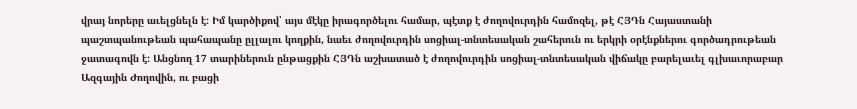վրայ նորերը աւելցնելն է: Իմ կարծիքով՝ այս մէկը իրագործելու համար, պէտք է ժողովուրդին համոզել, թէ ՀՅԴն Հայաստանի պաշտպանութեան պահապանը ըլլալու կողքին, նաեւ ժողովուրդին սոցիալ-տնտեսական շահերուն ու երկրի օրէնքներու գործադրութեան ջատագովն է: Անցնող 17 տարիներուն ընթացքին ՀՅԴն աշխատած է ժողովուրդին սոցիալ-տնտեսական վիճակը բարելաւել գլխաւորաբար Ազգային Ժողովին, ու բացի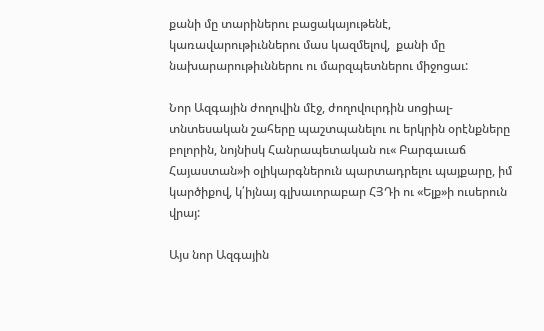քանի մը տարիներու բացակայութենէ, կառավարութիւններու մաս կազմելով,  քանի մը նախարարութիւններու ու մարզպետներու միջոցաւ:

Նոր Ազգային ժողովին մէջ, ժողովուրդին սոցիալ-տնտեսական շահերը պաշտպանելու ու երկրին օրէնքները բոլորին, նոյնիսկ Հանրապետական ու« Բարգաւաճ Հայաստան»ի օլիկարգներուն պարտադրելու պայքարը, իմ կարծիքով, կ՛իյնայ գլխաւորաբար ՀՅԴի ու «Ելք»ի ուսերուն վրայ:

Այս նոր Ազգային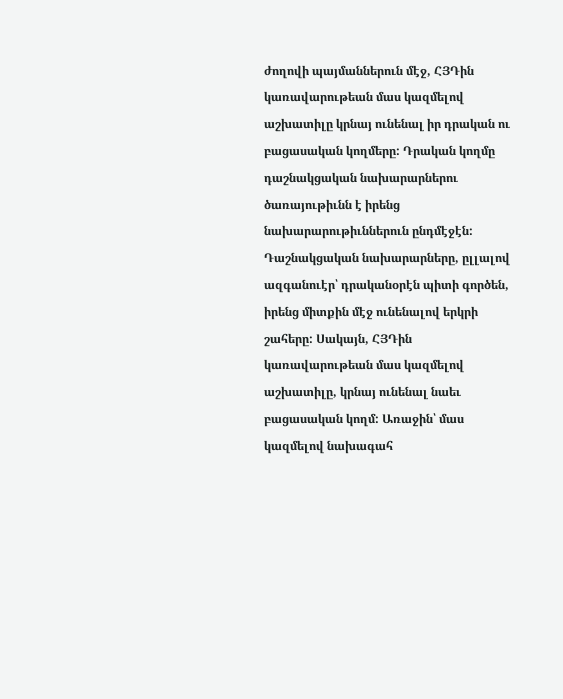ժողովի պայմաններուն մէջ, ՀՅԴին կառավարութեան մաս կազմելով աշխատիլը կրնայ ունենալ իր դրական ու բացասական կողմերը: Դրական կողմը դաշնակցական նախարարներու ծառայութիւնն է իրենց նախարարութիւններուն ընդմէջէն: Դաշնակցական նախարարները, ըլլալով ազգանուէր՝ դրականօրէն պիտի գործեն, իրենց միտքին մէջ ունենալով երկրի շահերը: Սակայն, ՀՅԴին կառավարութեան մաս կազմելով աշխատիլը, կրնայ ունենալ նաեւ բացասական կողմ: Առաջին՝ մաս կազմելով նախագահ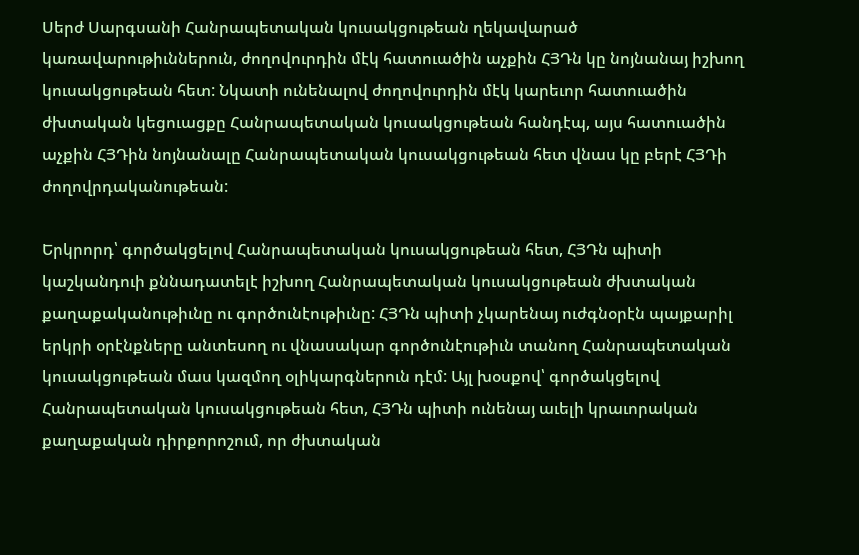Սերժ Սարգսանի Հանրապետական կուսակցութեան ղեկավարած կառավարութիւններուն, ժողովուրդին մէկ հատուածին աչքին ՀՅԴն կը նոյնանայ իշխող կուսակցութեան հետ: Նկատի ունենալով ժողովուրդին մէկ կարեւոր հատուածին ժխտական կեցուացքը Հանրապետական կուսակցութեան հանդէպ, այս հատուածին աչքին ՀՅԴին նոյնանալը Հանրապետական կուսակցութեան հետ վնաս կը բերէ ՀՅԴի ժողովրդականութեան:

Երկրորդ՝ գործակցելով Հանրապետական կուսակցութեան հետ, ՀՅԴն պիտի կաշկանդուի քննադատելէ իշխող Հանրապետական կուսակցութեան ժխտական քաղաքականութիւնը ու գործունէութիւնը: ՀՅԴն պիտի չկարենայ ուժգնօրէն պայքարիլ երկրի օրէնքները անտեսող ու վնասակար գործունէութիւն տանող Հանրապետական կուսակցութեան մաս կազմող օլիկարգներուն դէմ: Այլ խօսքով՝ գործակցելով Հանրապետական կուսակցութեան հետ, ՀՅԴն պիտի ունենայ աւելի կրաւորական քաղաքական դիրքորոշում, որ ժխտական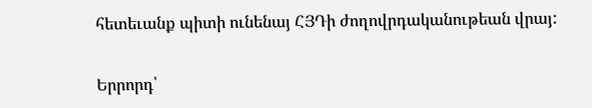հետեւանք պիտի ունենայ ՀՅԴի ժողովրդականութեան վրայ:

Երրորդ՝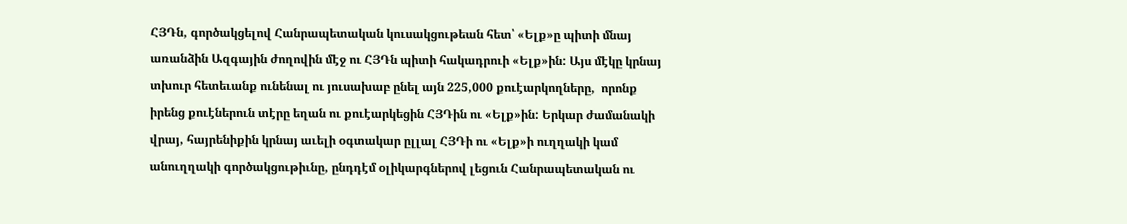ՀՅԴն, գործակցելով Հանրապետական կուսակցութեան հետ՝ «Ելք»ը պիտի մնայ առանձին Ազգային ժողովին մէջ ու ՀՅԴն պիտի հակադրուի «Ելք»ին: Այս մէկը կրնայ տխուր հետեւանք ունենալ ու յուսախաբ ընել այն 225,000 քուէարկողները,  որոնք իրենց քուէներուն տէրը եղան ու քուէարկեցին ՀՅԴին ու «Ելք»ին: Երկար ժամանակի վրայ, հայրենիքին կրնայ աւելի օգտակար ըլլալ ՀՅԴի ու «Ելք»ի ուղղակի կամ անուղղակի գործակցութիւնը, ընդդէմ օլիկարգներով լեցուն Հանրապետական ու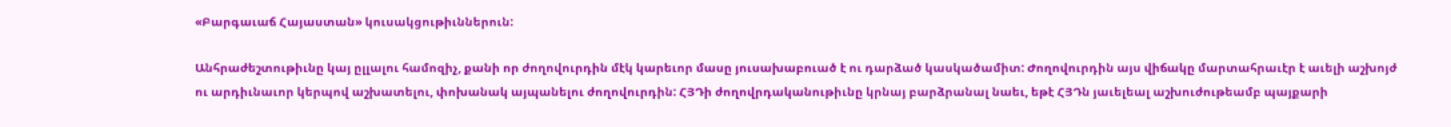«Բարգաւաճ Հայաստան» կուսակցութիւններուն:

Անհրաժեշտութիւնը կայ ըլլալու համոզիչ, քանի որ ժողովուրդին մէկ կարեւոր մասը յուսախաբուած է ու դարձած կասկածամիտ: Ժողովուրդին այս վիճակը մարտահրաւէր է աւելի աշխոյժ ու արդիւնաւոր կերպով աշխատելու, փոխանակ այպանելու ժողովուրդին: ՀՅԴի ժողովրդականութիւնը կրնայ բարձրանալ նաեւ, եթէ ՀՅԴն յաւելեալ աշխուժութեամբ պայքարի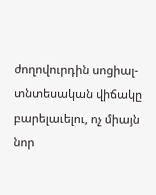ժողովուրդին սոցիալ-տնտեսական վիճակը բարելաւելու, ոչ միայն նոր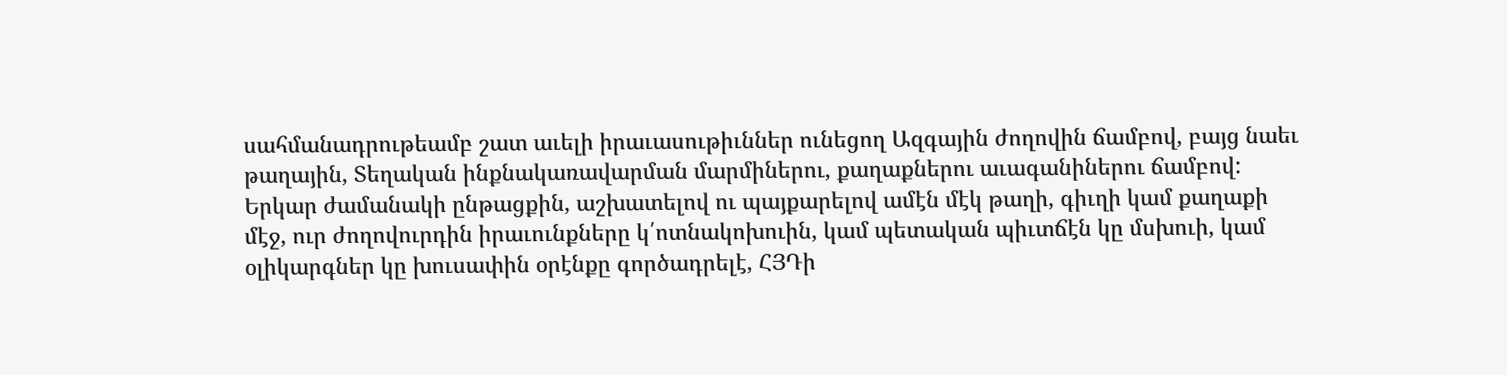սահմանադրութեամբ շատ աւելի իրաւասութիւններ ունեցող Ազգային ժողովին ճամբով, բայց նաեւ թաղային, Տեղական ինքնակառավարման մարմիներու, քաղաքներու աւագանիներու ճամբով: Երկար ժամանակի ընթացքին, աշխատելով ու պայքարելով ամէն մէկ թաղի, գիւղի կամ քաղաքի մէջ, ուր ժողովուրդին իրաւունքները կ՛ոտնակոխուին, կամ պետական պիւտճէն կը մսխուի, կամ օլիկարգներ կը խուսափին օրէնքը գործադրելէ, ՀՅԴի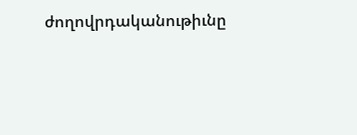ժողովրդականութիւնը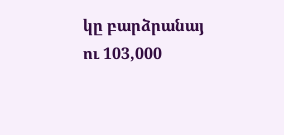կը բարձրանայ ու 103,000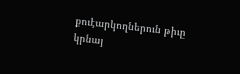քուէարկողներուն թիւը կրնայ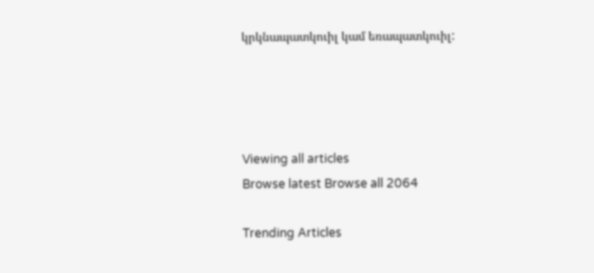կրկնապատկուիլ կամ եռապատկուիլ:




Viewing all articles
Browse latest Browse all 2064

Trending Articles